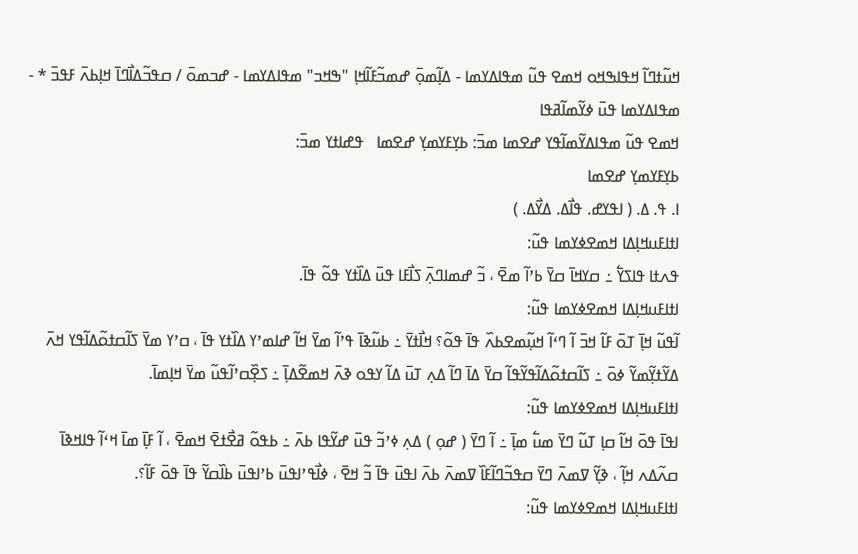ߞߎ߬ߙߣߊ߬ ߞߟߊߒߞߋ ߞߘߐ ߟߎ߬ ߘߟߊߡߌߘߊ - ߡߊ߲߬ߘߋ߲߫ ߝߘߏ߬ߓߊ߬ߞߊ߲ "ߒߞߏ" ߘߟߊߡߌߘߊ - ߝߏߘߋ߫ / ߛߟߏ߬ߡߊ߯ߣߊ߫ ߞߊ߲ߕߍ߫ ߓߟߏ߫ * - ߘߟߊߡߌߘߊ ߟߎ߫ ߦߌ߬ߘߊ߬ߥߟߊ
ߞߘߐ ߟߎ߬ ߘߟߊߡߌ߬ߘߊ߬ߟߌ ߝߐߘߊ ߘߏ߫: ߕߌ߲ߓߌߘߌ߲ ߝߐߘߊ   ߟߝߊߙߌ ߘߏ߫:
ߕߌ߲ߓߌߘߌ߲ ߝߐߘߊ
ߊ. ߟ. ߡ. ( ߊߟߌߝ. ߟߊ߯ߡ. ߡߌ߯ߡ. )
ߊߙߊߓߎߞߊ߲ߡߊ ߞߘߐߦߌߘߊ ߟߎ߬:
ߟߍߙߊ ߟߊߖߌ߱ ߸ ߛߌߞߊ߫ ߛߌ߫ ߕߴߊ߬ ߘߐ߫ ، ߏ߬ ߝߘߊߣߍ߲߫ ߖߊ߯ߓߊ ߟߎ߫ ߡߊ߰ߙߌ ߟߋ߬ ߟߊ߫.
ߊߙߊߓߎߞߊ߲ߡߊ ߞߘߐߦߌߘߊ ߟߎ߬:
ߊ߬ߟߎ߬ ߞߊ߲߫ ߠߋ߫ ߓߊ߬ ߞߏ߫ ߊ߬ ߣߵߊ߬ ߞߎ߲߬ߘߐߕߍ߰ ߟߊ߫ ߟߋ߬؟ ߞߊ߯ߙߌ߫ ߸ ߕߎ߬ߢߊ߫ ߟߴߊ߬ ߘߌ߫ ߞߊ߬ ߝߊߘߴߌ ߡߊ߰ߙߌ ߟߊ߫ ، ߛߴߌ ߘߌ߫ ߖߊ߬ߛߙߋ߬ߡߊ߬ߟߌ ߞߍ߫ ߡߌ߬ߙߌ߲߬ߘߌ߬ ߦߋ߫ ߸ ߖߊ߬ߛߙߋ߬ߡߊ߬ߟߌ߬ߟߊ߬ ߛߌ߫ ߡߊ߫ ߣߊ߬ ߡߍ߲ ߠߎ߫ ߡߊ߬ ߌߟߋ ߢߍ߫ ߞߘߐ߬ߡߊ߲߫ ߸ ߖߐ߲߰ߛߴߊ߬ߟߎ߬ ߘߌ߫ ߞߊ߲ߘߊ߫.
ߊߙߊߓߎߞߊ߲ߡߊ ߞߘߐߦߌߘߊ ߟߎ߬:
ߊߟߊ߫ ߟߋ߫ ߞߊ߬ ߛߊ߲ ߠߎ߬ ߣߌ߫ ߘߎ߱ ߘߊ߲߫ ߸ ߊ߬ ߣߌ߫ ( ߝߋ߲ ) ߡߍ߲ ߦߴߏ߬ ߟߎ߫ ߝߌ߬ߟߊ ߕߍ߫ ߸ ߕߟߋ߬ ߥߐ߯ߙߐ߫ ߞߘߐ߫ ، ߊ߬ ߓߊ߲߫ ߘߊ߫ ߞߵߊ߬ ߟߊߞߢߊ߫ ߛߍ߬ߡߍ ߞߊ߲߬ ، ߢߌ߲߬ ߜߘߍ߫ ߣߌ߫ ߛߟߏ߬ߣߊ߬ߓߊ߰ ߜߘߍ߫ ߕߍ߫ ߊߟߎ߫ ߟߊ߫ ߏ߬ ߞߐ߫ ، ߦߊ߯ߟߴߊߟߎ߫ ߕߴߊߟߎ߫ ߕߊ߰ߛߌ߬ ߟߊ߫ ߟߋ߫ ߓߊ߬؟.
ߊߙߊߓߎߞߊ߲ߡߊ ߞߘߐߦߌߘߊ ߟߎ߬: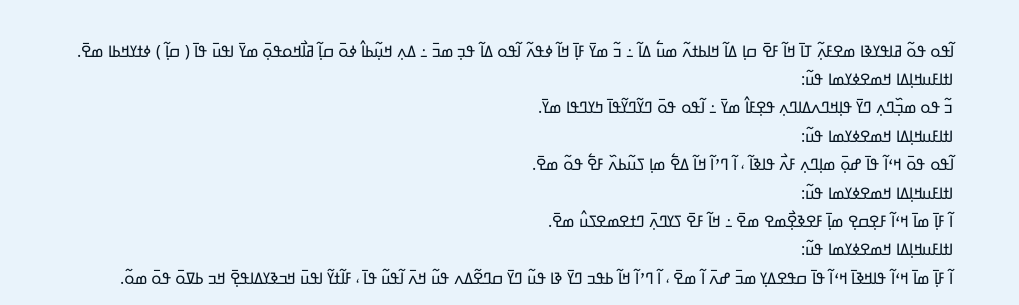ߊ߬ߟߋ ߟߋ߬ ߥߊߟߌߢߊ ߘߐߓߍ߲߬ ߠߊ߫ ߞߊ߬ ߓߐ߫ ߛߊ߲ ߡߊ߬ ߞߊߕߙߍ߬ ߘߎ߱ ߡߊ߬ ߸ ߏ߬ ߘߌ߫ ߓߊ߲߫ ߞߊ߬ ߦߟߍ߬ ߊ߬ߟߋ ߡߊ߬ ߟߏ߲ ߘߏ߫ ߸ ߡߍ߲ ߞߎ߲߬ߕߊ߮ ߦߋ߫ ߛߊ߲߬ ߥߊ߯ߞߋߟߋ߲߫ ߘߌ߫ ߊߟߎ߫ ߟߊ߫ ( ߛߊ߲߬ ) ߦߙߌߞߕߊ ߘߐ߫.
ߊߙߊߓߎߞߊ߲ߡߊ ߞߘߐߦߌߘߊ ߟߎ߬:
ߏ߬ ߟߋ ߘߏ߲߰ߣߍ߲ ߣߌ߫ ߟߊ߲ߞߣߍߡߊߣߍ߲ ߟߐ߲ߓߊ߮ ߘߌ߫ ߸ ߊ߬ߟߋ ߟߋ߫ ߣߌ߬ߣߌ߬ߟߊ߫ ߤߌߣߟߊ ߘߌ߫.
ߊߙߊߓߎߞߊ߲ߡߊ ߞߘߐߦߌߘߊ ߟߎ߬:
ߊ߬ߟߋ ߟߋ߫ ߞߵߊ߬ ߟߊ߫ ߝߋ߲߫ ߘߊ߲ߣߍ߲ ߓߍ߯ ߟߊߢߊ߬ ، ߊ߬ ߣߴߊ߬ ߞߊ߬ ߡߐ߱ ߘߊ߲ ߖߎ߬ߕߍ߰ ߓߐ߱ ߟߋ߬ ߘߐ߫.
ߊߙߊߓߎߞߊ߲ߡߊ ߞߘߐߦߌߘߊ ߟߎ߬:
ߊ߬ ߓߊ߲߫ ߘߊ߫ ߞߵߊ߬ ߓߐ߲ߛߐ߲ ߘߊ߲߫ ߓߐߢߐ߲߯ߘߐ ߘߐ߫ ߸ ߞߊ߬ ߓߐ߫ ߖߌߣߍ߲߫ ߣߙߐߘߐߖߎ߮ ߘߐ߫.
ߊߙߊߓߎߞߊ߲ߡߊ ߞߘߐߦߌߘߊ ߟߎ߬:
ߊ߬ ߓߊ߲߫ ߘߊ߫ ߞߵߊ߬ ߟߊߞߢߊ߫ ߞߵߊ߬ ߟߊ߫ ߛߟߐߡߌ߲ ߘߏ߫ ߝߍ߫ ߊ߬ ߘߐ߫ ، ߊ߬ ߣߴߊ߬ ߞߊ߬ ߕߟߏ ߣߌ߫ ߢߊ ߟߎ߬ ߣߌ߫ ߛߣߐ߬ߡߍ ߟߎ߬ ߞߍ߫ ߊ߬ߟߎ߬ ߟߊ߫ ، ߓߊ߬ߙߌ߬ ߊߟߎ߫ ߞߏߢߌߡߊߟߐ߲߫ ߞߏ ߕߜߋ߫ ߟߋ߫ ߘߋ߬.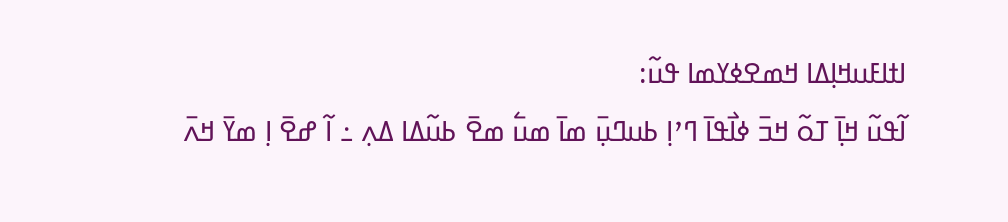ߊߙߊߓߎߞߊ߲ߡߊ ߞߘߐߦߌߘߊ ߟߎ߬:
ߊ߬ߟߎ߬ ߞߊ߲߫ ߠߋ߬ ߞߏ߫ ߦߊ߯ߟߊ߫ ߣߴߊ߲ ߕߎߣߎ߲߫ ߘߊ߫ ߘߎ߱ ߘߐ߫ ߕߎ߬ߡߊ ߡߍ߲ ߸ ߊ߬ ߝߐ߫ ߊ߲ ߘߌ߫ ߞߍ߫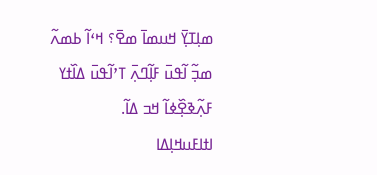ߘߊ߲ߠߌ߲߫ ߞߎߘߊ߫ ߘߐ߫؟ ߞߵߊ߬ ߕߘߍ߬ ߘߏ߲߬ ߊ߬ߟߎ߫ ߓߊ߲߬ߣߍ߲߫ ߠߴߊ߬ߟߎ߫ ߡߊ߰ߙߌ ߓߍ߲߬ߢߐ߲߰ߦߊ߬ ߞߏ ߡߊ߬.
ߊߙߊߓߎߞߊ߲ߡߊ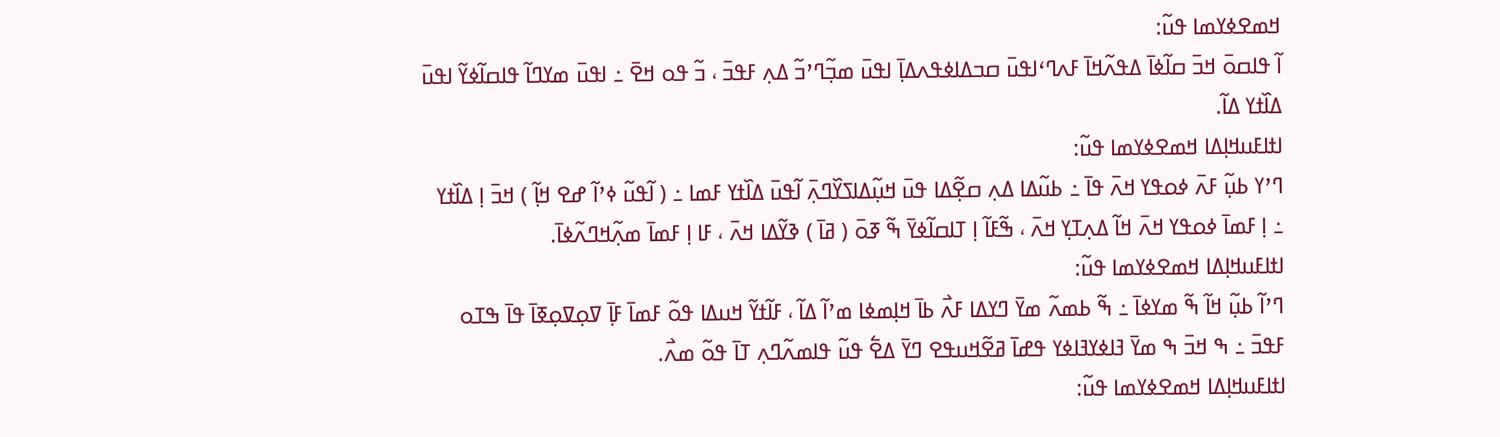ߞߘߐߦߌߘߊ ߟߎ߬:
ߊ߬ ߟߊߛߋ߫ ߞߏ߫ ߛߊ߬ߦߊ߫ ߡߟߍ߬ߞߊ߫ ߓߍߣߵߊߟߎ߫ ߛߏߡߊߦߟߍߡߊ߲߫ ߊߟߎ߫ ߘߏ߲߬ߣߴߏ߬ ߡߍ߲ ߓߟߏ߫ ، ߏ߬ ߟߋ ߞߐ߫ ߸ ߊߟߎ߫ ߘߌߣߊ߬ ߟߊߛߊ߬ߦߌ߬ ߊߟߎ߫ ߡߊ߰ߙߌ ߡߊ߬.
ߊߙߊߓߎߞߊ߲ߡߊ ߞߘߐߦߌߘߊ ߟߎ߬:
ߣߴߌ ߕߎ߲߬ ߓߍ߫ ߦߋߟߌ ߞߍ߫ ߟߊ߫ ߸ ߕߎ߬ߡߊ ߡߍ߲ ߛߐ߲߬ߡߊ ߟߎ߫ ߞߎ߲߬ߡߊߖߌ߰ߣߍ߲߫ ߊ߬ߟߎ߫ ߡߊ߰ߙߌ ߓߘߊ ߸ ( ߊ߬ߟߎ߬ ߦߴߊ߬ ߝߐ ߞߊ߲߬ ) ߞߏ߫ ߊ߲ ߡߊ߰ߙߌ ߸ ߊ߲ ߓߘߊ߫ ߦߋߟߌ ߞߍ߫ ߞߊ߬ ߡߍ߲ߠߌ߲ ߞߍ߫ ، ߒ߬ߓߊ߬ ߊ߲ ߠߊߛߊ߬ߦߌ߫ ߒ߬ ߧߋ߫ ( ߥߊ߫ ) ߢߌ߬ߡߊ ߞߍ߫ ، ߓߊ ߊ߲ ߓߘߊ߫ ߘߍ߲߬ߞߣߍ߬ߦߊ߫.
ߊߙߊߓߎߞߊ߲ߡߊ ߞߘߐߦߌߘߊ ߟߎ߬:
ߣߴߊ߬ ߕߎ߲߬ ߞߊ߬ ߒ߬ ߘߌߦߊ߫ ߸ ߒ߬ ߕߘߍ߬ ߘߌ߫ ߣߌߡߊ ߓߍ߯ ߕߊ߫ ߞߊ߲ߘߦߊ ߘߴߊ߬ ߡߊ߬ ، ߓߊ߬ߙߌ߬ ߞߎߡߊ ߟߋ߬ ߓߘߊ߫ ߓߊ߲߫ ߜߋ߲ߜߋ߲ߧߊ߫ ߟߊ߫ ߒߠߋ ߓߟߏ߫ ߸ ߒ ߞߏ߫ ߒ ߘߌ߫ ߔߊߦߌߔߊߦߌ ߟߝߊ߫ ߥߐ߬ߞߎߟߐ ߣߌ߫ ߡߐ߱ ߟߎ߬ ߟߊߘߍ߬ߣߍ߲ ߠߊ߫ ߟߋ߬ ߘߍ߯.
ߊߙߊߓߎߞߊ߲ߡߊ ߞߘߐߦߌߘߊ ߟߎ߬: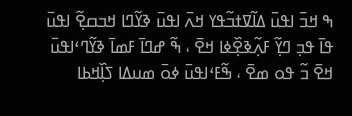ߒ ߞߏ߫ ߊߟߎ߫ ߡߊ߬ߜߙߏ߬ߟߌ ߞߍ߫ ߊߟߎ߫ ߢߌ߬ߣߊ ߞߏߛߐ߲߬ ߊߟߎ߫ ߟߊ߫ ߟߏ߲ ߣߌ߲߬ ߓߍ߲߬ߢߐ߲߰ߦߊ ߞߐ߫ ، ߒ߬ ߝߣߊ߫ ߓߘߊ߫ ߢߌ߬ߣߵߊߟߎ߫ ߞߐ߫ ߏ߬ ߟߋ ߘߐ߫ ، ߒ߬ߓߵߊߟߎ߫ ߦߋ߫ ߘߎߡߊ ߖߊ߲߰ߞߕߊ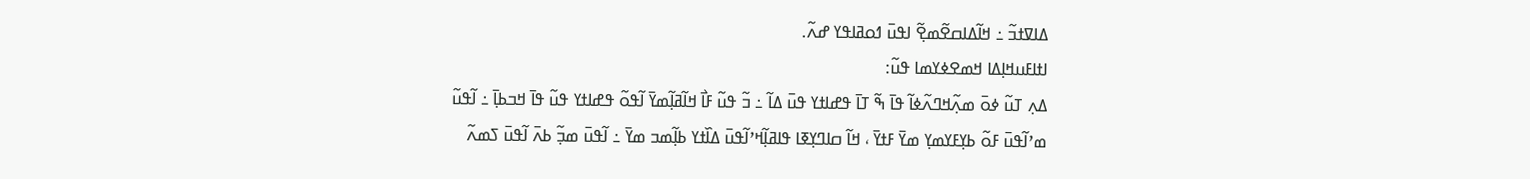ߡߊߜߙߏ߬ ߸ ߞߊ߬ߡߊߛߐ߬ߘߐ߲߬ ߊߟߎ߫ ߗߋߥߊߟߌ ߝߍ߬.
ߊߙߊߓߎߞߊ߲ߡߊ ߞߘߐߦߌߘߊ ߟߎ߬:
ߡߍ߲ ߠߎ߬ ߦߋ߫ ߘߍ߲߬ߞߣߍ߬ߦߊ߬ ߟߊ߫ ߒ߬ ߠߊ߫ ߟߝߊߙߌ ߟߎ߫ ߡߊ߬ ߸ ߏ߬ ߟߎ߬ ߓߊ߯ ߞߊ߬ߥߊ߲߬ߘߌ߫ ߊ߬ߟߋ߬ ߟߝߊߙߌ ߟߎ߬ ߟߊ߫ ߞߏߕߊ߲߫ ߸ ߊ߬ߟߎ߬ ߘߴߊ߬ߟߎ߫ ߓߋ߬ ߕߌ߲ߓߌߘߌ߲ ߘߌ߫ ߓߙߌ߫ ، ߞߊ߬ ߛߊߣߌ߲ߧߊ ߟߊߥߊ߲߬ߞߴߊ߬ߟߎ߫ ߡߊ߰ߙߌ ߕߊ߲߬ߘߏ ߘߌ߫ ߸ ߊ߬ߟߎ߫ ߘߏ߲߬ ߕߍ߫ ߊ߬ߟߎ߫ ߖߘߍ߬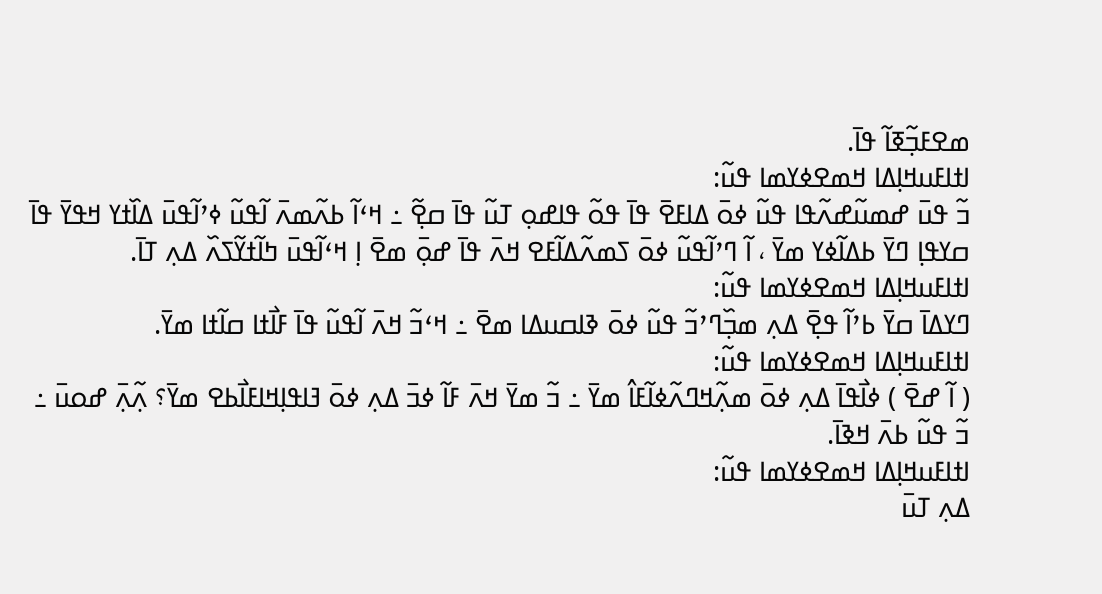ߘߐߓߏ߲߬ߧߊ߬ ߟߊ߫.
ߊߙߊߓߎߞߊ߲ߡߊ ߞߘߐߦߌߘߊ ߟߎ߬:
ߏ߬ ߟߎ߫ ߝߘߎ߬ߝߍ߬ߟߊ ߟߎ߬ ߦߋ߫ ߡߊߓߐ߫ ߟߊ߫ ߟߋ߬ ߟߊߝߋ߲ ߠߎ߬ ߟߊ߫ ߛߐ߲߬ ߸ ߞߵߊ߬ ߕߍ߬ߘߍ߫ ߊ߬ߟߎ߬ ߦߴߊ߬ߟߎ߫ ߡߊ߰ߙߌ ߞߟߌ߫ ߟߊ߫ ߛߌߟߊ߲ ߣߌ߫ ߕߡߊ߬ߦߌ ߘߌ߫ ، ߊ߬ ߣߴߊ߬ߟߎ߬ ߦߋ߫ ߖߘߍ߬ߡߊ߬ߓߐ ߞߍ߫ ߟߊ߫ ߝߋ߲߫ ߘߐ߫ ߊ߲ ߞߵߊ߬ߟߎ߫ ߤߊ߬ߙߌ߬ߖߍ߰ ߡߍ߲ ߠߊ߫.
ߊߙߊߓߎߞߊ߲ߡߊ ߞߘߐߦߌߘߊ ߟߎ߬:
ߣߌߡߊ߫ ߛߌ߫ ߕߴߊ߬ ߟߐ߲߫ ߡߍ߲ ߘߏ߲߰ߣߴߏ߬ ߟߎ߬ ߦߋ߫ ߢߊߛߎߡߊ ߘߐ߫ ߸ ߞߵߏ߬ ߞߍ߫ ߊ߬ߟߎ߬ ߟߊ߫ ߓߊ߯ߙߊ ߛߊ߬ߙߊ ߘߌ߫.
ߊߙߊߓߎߞߊ߲ߡߊ ߞߘߐߦߌߘߊ ߟߎ߬:
( ߊ߬ ߝߐ߫ ) ߦߊ߯ߟߊ߫ ߡߍ߲ ߦߋ߫ ߘߍ߲߬ߞߣߍ߬ߦߊ߬ߓߊ߮ ߘߌ߫ ߸ ߏ߬ ߘߌ߫ ߞߍ߫ ߓߊ߬ ߦߏ߫ ߡߍ߲ ߦߋ߫ ߔߊߟߊ߲ߞߊߓߊ߯ߕߐ ߘߌ߫؟ ߍ߲߬ߍ߲߫ ߝߋߎ߫ ߸ ߏ߬ ߟߎ߬ ߕߍ߫ ߞߢߊ߫.
ߊߙߊߓߎߞߊ߲ߡߊ ߞߘߐߦߌߘߊ ߟߎ߬:
ߡߍ߲ ߠߎ߫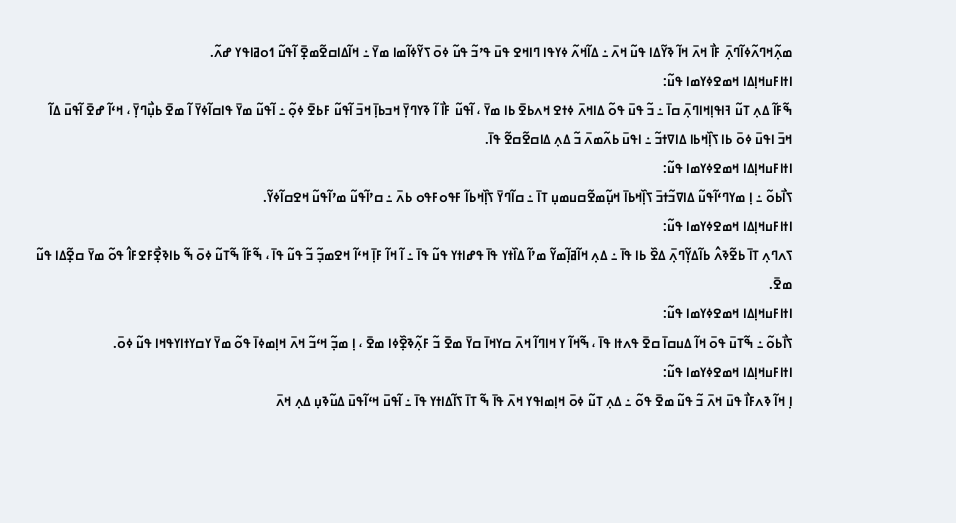ߘߍ߲߬ߞߣߍ߬ߦߊ߬ߣߍ߲߫ ߓߊ߯ ߞߍ߫ ߞߊ߬ ߢߌ߬ߡߊ ߟߎ߬ ߞߍ߫ ߸ ߡߊ߬ߞߍ߬ ߦߌߟߊ ߣߊߞߐ ߟߎ߫ ߟߴߏ߬ ߟߎ߬ ߦߋ߫ ߖߌ߬ߦߊ߬ߘߊ ߘߌ߫ ߸ ߞߊ߬ߡߊߛߐ߬ߘߐ߲߫ ߊ߬ߟߎ߬ ߗߋߥߊߟߌ ߝߍ߬.
ߊߙߊߓߎߞߊ߲ߡߊ ߞߘߐߦߌߘߊ ߟߎ߬:
ߒ߬ߓߊ߬ ߡߍ߲ ߠߎ߬ ߔߊߟߊ߲ߞߊߣߍ߲߫ ߛߊ߫ ߸ ߏ߬ ߟߎ߫ ߟߋ߬ ߡߊߞߍ߫ ߦߙߐ ߞߍߕߐ߫ ߕߊ ߘߌ߫ ، ߊ߬ߟߎ߬ ߓߊ߯ ߊ߬ ߢߌߣߌ߲߫ ߞߏߕߊ߲߫ ߞߏ߫ ߊ߬ߟߎ߬ ߓߕߐ߫ ߦߋ߲߬ ߸ ߊ߬ߟߎ߬ ߘߌ߫ ߟߊߛߊ߬ߦߌ߫ ߊ߬ ߘߐ߫ ߕߎ߲߯ߣߌ߲߫ ، ߞߵߊ߬ ߝߐ߫ ߊ߬ߟߎ߫ ߡߊ߬ ߞߏ߫ ߊߟߎ߫ ߦߋ߫ ߕߊ ߖߊ߲߰ߞߕߊ ߡߊߜߙߏ߬ ߸ ߊߟߎ߫ ߕߍ߬ߘߍ߫ ߏ߬ ߡߍ߲ ߡߊߛߐ߬ߛߐ߬ ߟߊ߫.
ߊߙߊߓߎߞߊ߲ߡߊ ߞߘߐߦߌߘߊ ߟߎ߬:
ߖߊ߯ߕߋ߬ ߸ ߊ߲ ߘߌߣߵߊ߬ߟߎ߬ ߡߊߜߏ߬ߙߏ߫ ߖߊ߲߰ߞߕߊ߫ ߞߎ߲߬ߘߐ߬ߛߎߘߎ߲ ߠߊ߫ ߸ ߛߊ߬ߣߌ߫ ߖߊ߲߰ߞߕߊ߬ ߓߟߋߓߟߋ ߕߍ߫ ߸ ߛߴߊ߬ߟߎ߬ ߘߴߊ߬ߟߎ߬ ߞߐߛߊ߬ߦߌ߬.
ߊߙߊߓߎߞߊ߲ߡߊ ߞߘߐߦߌߘߊ ߟߎ߬:
ߖߍߣߍ߲ ߠߊ߫ ߕߐ߬ߢߍ߮ ߕߊ߬ߡߌ߲߬ߣߍ߲߫ ߡߐ߰ ߕߊ ߟߊ߫ ߸ ߡߍ߲ ߞߊ߬ߥߊ߲߬ߘߌ߬ ߘߴߊ߬ ߡߊ߰ߙߌ ߟߊ߫ ߟߝߊߙߌ ߟߎ߬ ߟߊ߫ ߸ ߊ߬ ߞߊ߬ ߓߊ߲߫ ߞߵߊ߬ ߞߐߘߏ߲߬ ߏ߬ ߟߎ߬ ߟߊ߫ ، ߒ߬ߓߊ߬ ߒ߬ߠߎ߬ ߦߋ߫ ߒ߬ ߕߊߢߐ߲߯ߓߐߓߊ߮ ߟߋ߬ ߘߌ߫ ߛߐ߲߬ߡߊ ߟߎ߬ ߘߐ߫.
ߊߙߊߓߎߞߊ߲ߡߊ ߞߘߐߦߌߘߊ ߟߎ߬:
ߖߊ߯ߕߋ߬ ߸ ߒ߬ߠߎ߫ ߟߋ߫ ߞߊ߬ ߡߎߛߊ߫ ߛߐ߫ ߟߍߙߊ ߟߊ߫ ، ߒ߬ߞߊ߬ ߌ ߞߊߣߊ߬ ߞߍ߫ ߛߌߞߊ߫ ߛߌ߫ ߘߐ߫ ߏ߬ ߓߍ߲߬ߢߐ߲߰ߦߊ ߘߐ߫ ، ߊ߲ ߘߏ߲߬ ߞߵߏ߬ ߞߍ߫ ߞߊ߲ߘߦߊ߫ ߟߋ߬ ߘߌ߫ ߌߛߌߙߊߌߟߞߊ ߟߎ߬ ߦߋ߫.
ߊߙߊߓߎߞߊ߲ߡߊ ߞߘߐߦߌߘߊ ߟߎ߬:
ߊ߲ ߞߊ߬ ߢߍߓߊ߯ ߟߎ߫ ߞߍ߫ ߏ߬ ߟߎ߬ ߘߐ߫ ߟߋ߬ ߸ ߡߍ߲ ߠߎ߬ ߦߋ߫ ߞߊ߲ߘߊߟߌ ߞߍ߫ ߟߊ߫ ߒ߬ ߠߊ߫ ߖߊ߬ߡߊߙߌ ߟߊ߫ ߸ ߊ߬ߟߎ߫ ߞߵߊ߬ߟߎ߫ ߡߎ߬ߢߎ߲ ߡߍ߲ ߞߍ߫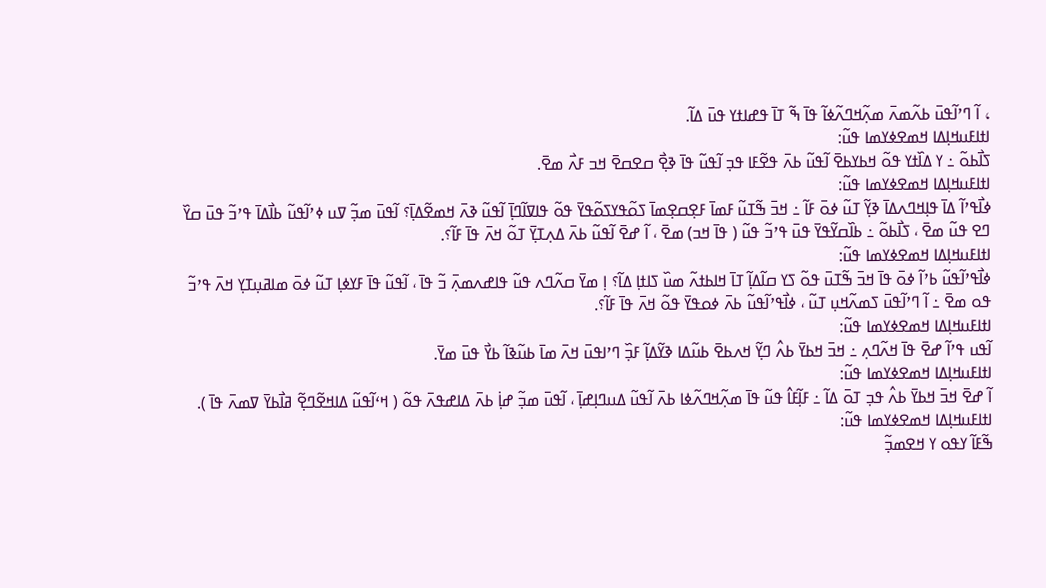، ߊ߬ ߣߴߊ߬ߟߎ߫ ߕߍ߬ߘߍ߫ ߘߍ߲߬ߞߣߍ߬ߦߊ߬ ߟߊ߫ ߒ߬ ߠߊ߫ ߟߝߊߙߌ ߟߎ߫ ߡߊ߬.
ߊߙߊߓߎߞߊ߲ߡߊ ߞߘߐߦߌߘߊ ߟߎ߬:
ߖߊ߯ߕߋ߬ ߸ ߌ ߡߊ߰ߙߌ ߟߋ߬ ߞߕߌߕߐ߫ ߊ߬ߟߎ߬ ߕߍ߫ ߟߐ߬ߓߊ ߟߏ߲ ߊ߬ߟߎ߬ ߟߊ߫ ߢߐ߲߯ ߛߐߛߐ߫ ߞߏ ߓߍ߯ ߘߐ߫.
ߊߙߊߓߎߞߊ߲ߡߊ ߞߘߐߦߌߘߊ ߟߎ߬:
ߦߊ߯ߟߴߊ߬ ߡߊ߫ ߟߊ߲ߞߣߍߡߊ߫ ߢߌ߲߬ ߠߎ߬ ߦߋ߫ ߓߊ߬ ߸ ߞߏ߫ ߒ߬ߠߎ߬ ߓߘߊ߫ ߓߐ߲ߛߐ߲ߘߊ߫ ߖߋ߬ߟߌߖߋ߬ߟߌ߫ ߟߋ߬ ߟߊߜߊ߬ߣߊ߲߫ ߊ߬ߟߎ߬ ߢߍ߫ ߞߘߐ߬ߡߊ߲߫؟ ߊ߬ߟߎ߫ ߘߏ߲߬ ߜߎ ߦߴߊ߬ߟߎ߬ ߕߊ߯ߡߊ߫ ߟߴߏ߬ ߟߎ߫ ߛߌ߰ ߣߐ ߟߎ߬ ߘߐ߫ ، ߖߊ߯ߕߋ߬ ߸ ߕߊ߰ߛߌ߬ߟߌ߫ ߟߎ߫ ߟߴߏ߬ ߟߎ߬ ( ߟߊ߫ ߞߏ) ߘߐ߫ ، ߊ߬ ߝߐ߫ ߊ߬ߟߎ߬ ߕߍ߫ ߡߍ߲ߠߌ߲߫ ߠߋ߬ ߞߍ߫ ߟߊ߫ ߓߊ߬؟.
ߊߙߊߓߎߞߊ߲ߡߊ ߞߘߐߦߌߘߊ ߟߎ߬:
ߦߊ߯ߟߴߊ߬ߟߎ߬ ߕߴߊ߬ ߦߋ߫ ߟߊ߫ ߞߏ߫ ߒ߬ߠߎ߫ ߟߋ߬ ߖߌ ߛߊ߬ߡߊ߲߬ ߠߊ߫ ߞߊߕߙߍ߬ ߘߎ߰ ߖߊߙߊ߲ ߡߊ߬؟ ߊ߲ ߘߌ߫ ߛߍ߬ߣߍ ߟߎ߬ ߟߊߝߍߘߍ߲߫ ߏ߬ ߟߊ߫ ، ߊ߬ߟߎ߬ ߟߊ߫ ߓߌߦߊ߲ ߠߎ߬ ߦߋ߫ ߘߊߥߎ߲ߠߌ߲ ߞߍ߫ ߟߴߏ߬ ߟߋ ߘߐ߫ ߸ ߊ߬ ߣߴߊ߬ߟߎ߫ ߖߘߍ߬ߞߎ߲ ߠߎ߬ ، ߦߊ߯ߟߴߊ߬ߟߎ߬ ߕߍ߫ ߦߋߟߌ߫ ߟߋ߬ ߞߍ߫ ߟߊ߫ ߓߊ߬؟.
ߊߙߊߓߎߞߊ߲ߡߊ ߞߘߐߦߌߘߊ ߟߎ߬:
ߊ߬ߟߎ ߟߴߊ߬ ߝߐ߫ ߟߊ߫ ߞߍ߬ߣߍ߲ ߸ ߞߏ߫ ߞߕߌ߫ ߕߍ߮ ߣߌ߲߬ ߞߍߕߐ߫ ߕߎ߬ߡߊ ߢߌ߬ߡߊ߲߬ ߓߏ߲߰ ߣߴߊߟߎ߫ ߞߍ߫ ߘߊ߫ ߕߎ߬ߢߊ߬ ߕߌ߯ ߟߎ߫ ߘߌ߫.
ߊߙߊߓߎߞߊ߲ߡߊ ߞߘߐߦߌߘߊ ߟߎ߬:
ߊ߬ ߝߐ߫ ߞߏ߫ ߞߕߌ߫ ߕߍ߮ ߟߏ߲ ߠߋ߫ ߡߊ߬ ߸ ߓߊ߲߬ߓߊ߮ ߟߎ߬ ߟߊ߫ ߘߍ߲߬ߞߣߍ߬ߦߊ ߕߍ߫ ߊ߬ߟߎ߬ ߡߎߣߊ߲ߝߊ߲߫ ، ߊ߬ߟߎ߫ ߘߏ߲߬ ߝߊ߲߭ ߕߍ߫ ߡߊߝߟߍ߫ ߟߋ߬ ( ߞߵߊ߬ߟߎ߬ ߡߊߞߐ߬ߣߐ߲߬ ߥߊ߯ߕߌ߫ ߜߘߍ߫ ߟߊ߫ ).
ߊߙߊߓߎߞߊ߲ߡߊ ߞߘߐߦߌߘߊ ߟߎ߬:
ߒ߬ߓߊ߬ ߌߟߋ ߌ ߞߐߘߏ߲߬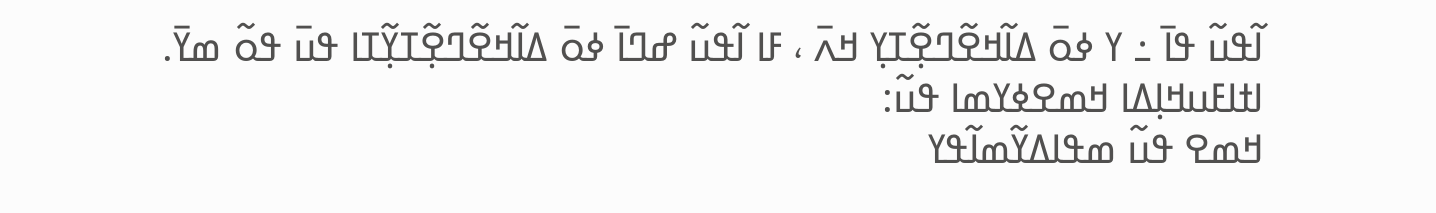ߊ߬ߟߎ߬ ߟߊ߫ ߸ ߌ ߦߋ߫ ߡߊ߬ߞߐ߬ߣߐ߲߬ߠߌ߲ ߞߍ߫ ، ߓߊ ߊ߬ߟߎ߬ ߝߣߊ߫ ߦߋ߫ ߡߊ߬ߞߐ߬ߣߐ߲߬ߠߌ߲߬ߠߊ ߟߎ߫ ߟߋ߬ ߘߌ߫.
ߊߙߊߓߎߞߊ߲ߡߊ ߞߘߐߦߌߘߊ ߟߎ߬:
ߞߘߐ ߟߎ߬ ߘߟߊߡߌ߬ߘߊ߬ߟߌ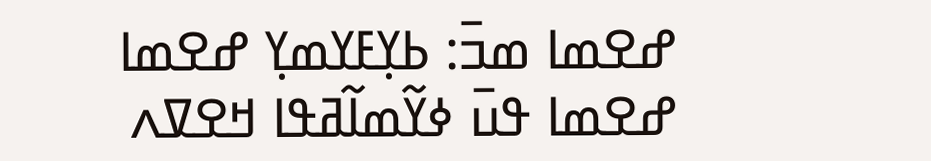ߝߐߘߊ ߘߏ߫: ߕߌ߲ߓߌߘߌ߲ ߝߐߘߊ
ߝߐߘߊ ߟߎ߫ ߦߌ߬ߘߊ߬ߥߟߊ ߞߐߜߍ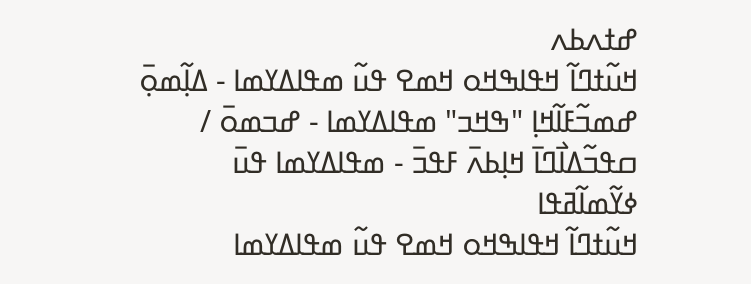ߝߙߍߕߍ
ߞߎ߬ߙߣߊ߬ ߞߟߊߒߞߋ ߞߘߐ ߟߎ߬ ߘߟߊߡߌߘߊ - ߡߊ߲߬ߘߋ߲߫ ߝߘߏ߬ߓߊ߬ߞߊ߲ "ߒߞߏ" ߘߟߊߡߌߘߊ - ߝߏߘߋ߫ / ߛߟߏ߬ߡߊ߯ߣߊ߫ ߞߊ߲ߕߍ߫ ߓߟߏ߫ - ߘߟߊߡߌߘߊ ߟߎ߫ ߦߌ߬ߘߊ߬ߥߟߊ
ߞߎ߬ߙߣߊ߬ ߞߟߊߒߞߋ ߞߘߐ ߟߎ߬ ߘߟߊߡߌߘߊ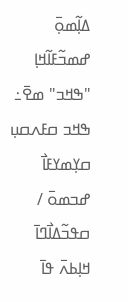ߡߊ߲߬ߘߋ߲߫ ߝߘߏ߬ߓߊ߬ߞߊ߲ "ߒߞߏ" ߘߐ߫߸ ߒߞߏ ߛߓߍߛߎ߲ ߛߌ߲ߘߌߓߊ߯ ߝߏߘߋ߫ / ߛߟߏ߬ߡߊ߯ߣߊ߫ ߞߊ߲ߕߍ߫ ߟߊ߫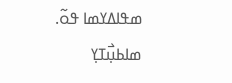ߘߟߊߡߌߘߊ ߟߋ߬.
ߘߊߕߎ߲߯ߠߌ߲